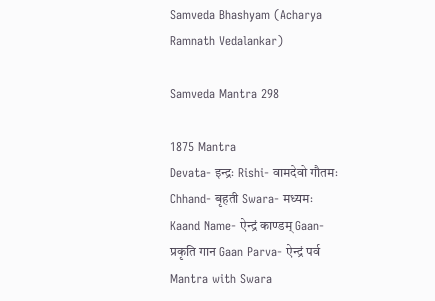Samveda Bhashyam (Acharya Ramnath Vedalankar)

Samveda Mantra 298

1875 Mantra
Devata- इन्द्रः Rishi- वामदेवो गौतमः Chhand- बृहती Swara- मध्यमः Kaand Name- ऐन्द्रं काण्डम् Gaan- प्रकृति गान Gaan Parva- ऐन्द्रं पर्व
Mantra with Swara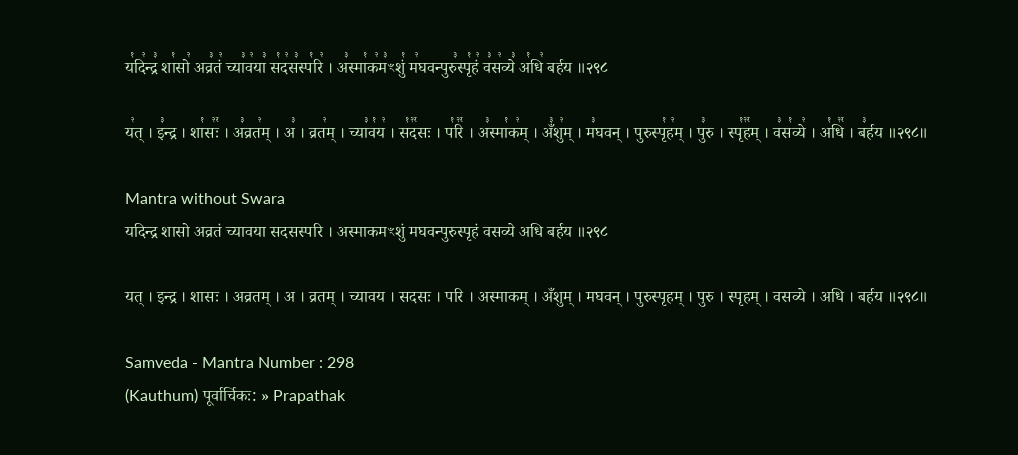य꣡दि꣢न्द्र꣣ शा꣡सो꣢ अव्र꣣तं꣢ च्या꣣व꣢या꣣ स꣡द꣢स꣣स्प꣡रि꣢ । अ꣣स्मा꣡क꣢म꣣ꣳशुं꣡ म꣢घवन्पुरु꣣स्पृ꣡हं꣢ व꣣स꣢व्ये꣣ अ꣡धि꣢ बर्हय ॥२९८

य꣢त् । इ꣣न्द्र । शा꣡सः꣢꣯ । अ꣣व्रत꣢म् । अ꣣ । व्रत꣢म् । च्या꣣व꣡य꣢ । स꣡द꣢꣯सः । प꣡रि꣢꣯ । अ꣣स्मा꣡क꣢म् । अँ꣣शु꣢म् । म꣣घवन् । पुरुस्पृ꣡ह꣢म् । पु꣣रु । स्पृ꣡ह꣢꣯म् । व꣣स꣡व्ये꣢ । अ꣡धि꣢꣯ । ब꣣र्हय ॥२९८॥

Mantra without Swara
यदिन्द्र शासो अव्रतं च्यावया सदसस्परि । अस्माकमꣳशुं मघवन्पुरुस्पृहं वसव्ये अधि बर्हय ॥२९८

यत् । इन्द्र । शासः । अव्रतम् । अ । व्रतम् । च्यावय । सदसः । परि । अस्माकम् । अँशुम् । मघवन् । पुरुस्पृहम् । पुरु । स्पृहम् । वसव्ये । अधि । बर्हय ॥२९८॥

Samveda - Mantra Number : 298
(Kauthum) पूर्वार्चिकः: » Prapathak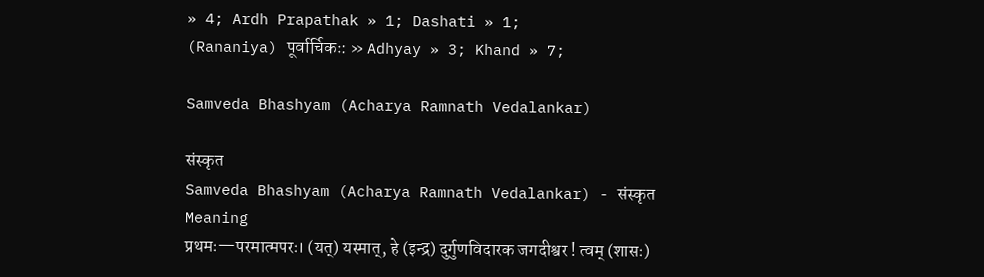» 4; Ardh Prapathak » 1; Dashati » 1;
(Rananiya) पूर्वार्चिकः: » Adhyay » 3; Khand » 7;

Samveda Bhashyam (Acharya Ramnath Vedalankar)

संस्कृत
Samveda Bhashyam (Acharya Ramnath Vedalankar) - संस्कृत
Meaning
प्रथमः—परमात्मपरः। (यत्) यस्मात्, हे (इन्द्र) दुर्गुणविदारक जगदीश्वर ! त्वम् (शासः)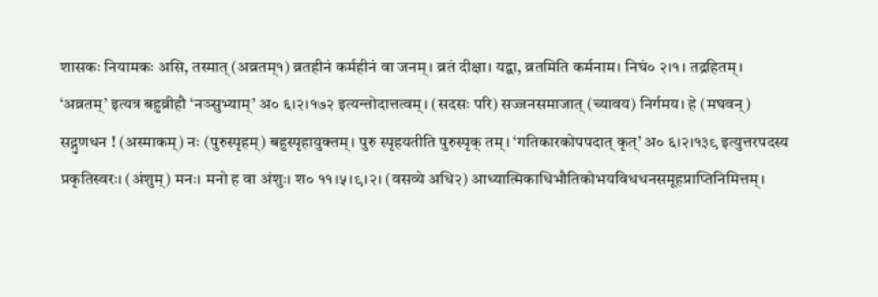शासकः नियामकः असि, तस्मात् (अव्रतम्१) व्रतहीनं कर्महीनं वा जनम्। व्रतं दीक्षा। यद्वा, व्रतमिति कर्मनाम। निघं० २।१। तद्रहितम्। ‘अव्रतम्’ इत्यत्र बहुव्रीहौ ‘नञ्सुभ्याम्’ अ० ६।२।१७२ इत्यन्तोदात्तत्वम्। (सदसः परि) सज्जनसमाजात् (च्यावय) निर्गमय। हे (मघवन्) सद्गुणधन ! (अस्माकम्) नः (पुरुस्पृहम्) बहुस्पृहायुक्तम्। पुरु स्पृहयतीति पुरुस्पृक् तम्। ‘गतिकारकोपपदात् कृत्’ अ० ६।२।१३९ इत्युत्तरपदस्य प्रकृतिस्वरः। (अंशुम्) मनः। मनो ह वा अंशुः। श० ११।५।९।२। (वसव्ये अधि२) आध्यात्मिकाधिभौतिकोभयविधधनसमूहप्राप्तिनिमित्तम्।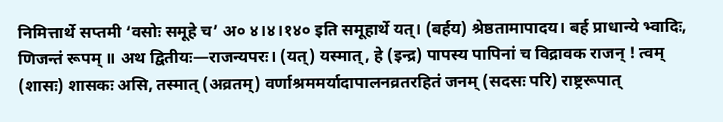निमित्तार्थे सप्तमी ‘वसोः समूहे च’ अ० ४।४।१४० इति समूहार्थे यत्। (बर्हय) श्रेष्ठतामापादय। बर्ह प्राधान्ये भ्वादिः, णिजन्तं रूपम् ॥ अथ द्वितीयः—राजन्यपरः। (यत्) यस्मात्, हे (इन्द्र) पापस्य पापिनां च विद्रावक राजन् ! त्वम् (शासः) शासकः असि, तस्मात् (अव्रतम्) वर्णाश्रममर्यादापालनव्रतरहितं जनम् (सदसः परि) राष्ट्ररूपात्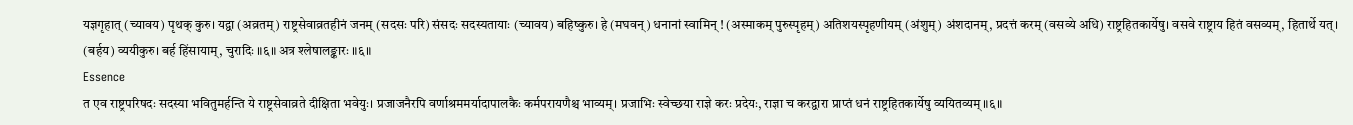यज्ञगृहात् (च्यावय) पृथक् कुरु। यद्वा (अव्रतम्) राष्ट्रसेवाव्रतहीनं जनम् (सदसः परि) संसदः सदस्यतायाः (च्यावय) बहिष्कुरु। हे (मघवन्) धनानां स्वामिन् ! (अस्माकम् पुरुस्पृहम्) अतिशयस्पृहणीयम् (अंशुम्) अंशदानम्, प्रदत्तं करम् (वसव्ये अधि) राष्ट्रहितकार्येषु। वसवे राष्ट्राय हितं वसव्यम्, हितार्थे यत्। (बर्हय) व्ययीकुरु। बर्ह हिंसायाम्, चुरादिः ॥६॥ अत्र श्लेषालङ्कारः ॥६॥
Essence
त एव राष्ट्रपरिषदः सदस्या भवितुमर्हन्ति ये राष्ट्रसेवाव्रते दीक्षिता भवेयुः। प्रजाजनैरपि वर्णाश्रममर्यादापालकैः कर्मपरायणैश्च भाव्यम्। प्रजाभिः स्वेच्छया राज्ञे करः प्रदेयः, राज्ञा च करद्वारा प्राप्तं धनं राष्ट्रहितकार्येषु व्ययितव्यम् ॥६॥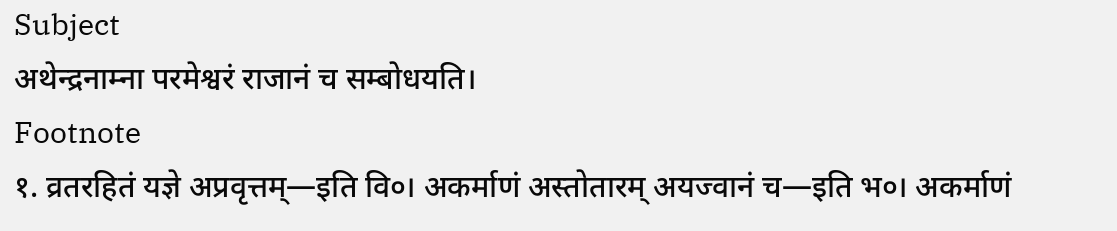Subject
अथेन्द्रनाम्ना परमेश्वरं राजानं च सम्बोधयति।
Footnote
१. व्रतरहितं यज्ञे अप्रवृत्तम्—इति वि०। अकर्माणं अस्तोतारम् अयज्वानं च—इति भ०। अकर्माणं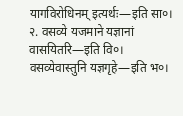यागविरोधिनम् इत्यर्थः—इति सा०। २. वसव्ये यजमाने यज्ञानां वासयितरि—इति वि०। वसव्येवास्तुनि यज्ञगृहे—इति भ०।